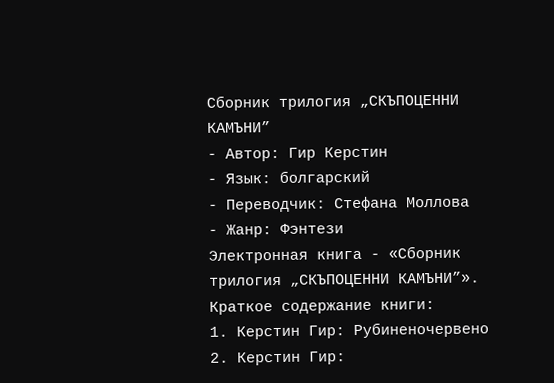Сборник трилогия „СКЪПОЦЕННИ КАМЪНИ”
- Автор: Гир Керстин
- Язык: болгарский
- Переводчик: Стефана Моллова
- Жанр: Фэнтези
Электронная книга - «Сборник трилогия „СКЪПОЦЕННИ КАМЪНИ”». Краткое содержание книги:
1. Керстин Гир: Рубиненочервено
2. Керстин Гир: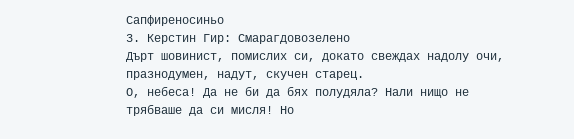Сапфиреносиньо
3. Керстин Гир: Смарагдовозелено
Дърт шовинист, помислих си, докато свеждах надолу очи, празнодумен, надут, скучен старец.
О, небеса! Да не би да бях полудяла? Нали нищо не трябваше да си мисля! Но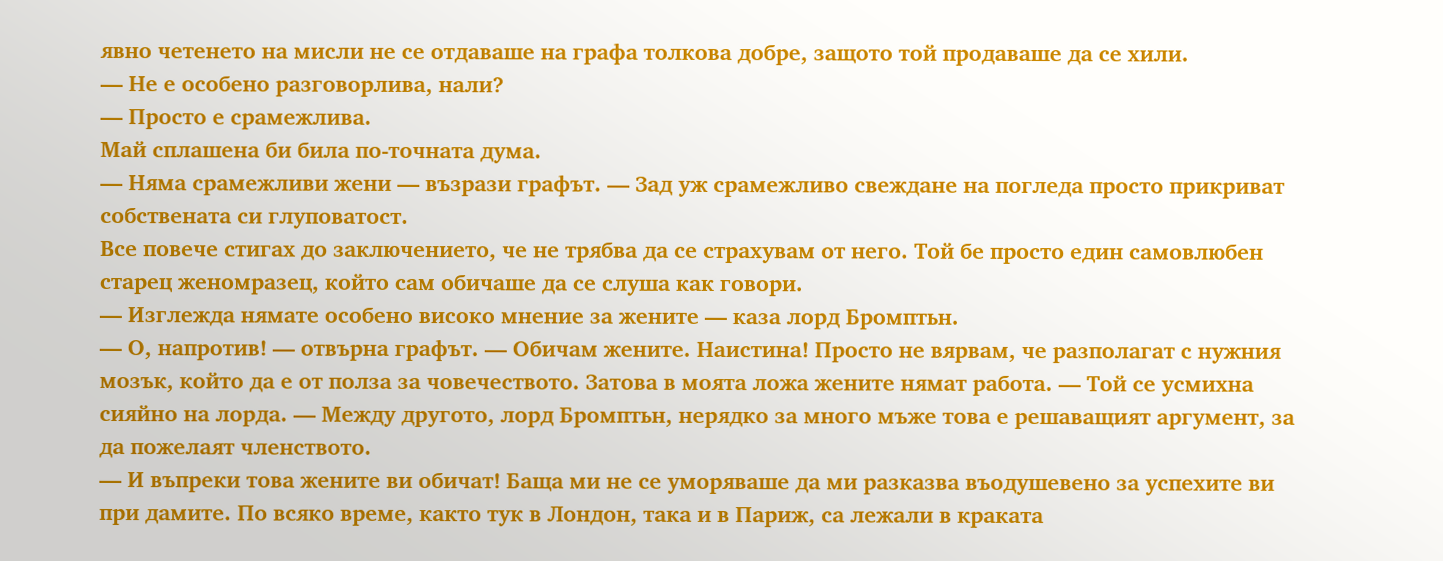явно четенето на мисли не се отдаваше на графа толкова добре, защото той продаваше да се хили.
— Не е особено разговорлива, нали?
— Просто е срамежлива.
Май сплашена би била по-точната дума.
— Няма срамежливи жени — възрази графът. — Зад уж срамежливо свеждане на погледа просто прикриват собствената си глуповатост.
Все повече стигах до заключението, че не трябва да се страхувам от него. Той бе просто един самовлюбен старец женомразец, който сам обичаше да се слуша как говори.
— Изглежда нямате особено високо мнение за жените — каза лорд Бромптьн.
— О, напротив! — отвърна графът. — Обичам жените. Наистина! Просто не вярвам, че разполагат с нужния мозък, който да е от полза за човечеството. Затова в моята ложа жените нямат работа. — Той се усмихна сияйно на лорда. — Между другото, лорд Бромптьн, нерядко за много мъже това е решаващият аргумент, за да пожелаят членството.
— И въпреки това жените ви обичат! Баща ми не се уморяваше да ми разказва въодушевено за успехите ви при дамите. По всяко време, както тук в Лондон, така и в Париж, са лежали в краката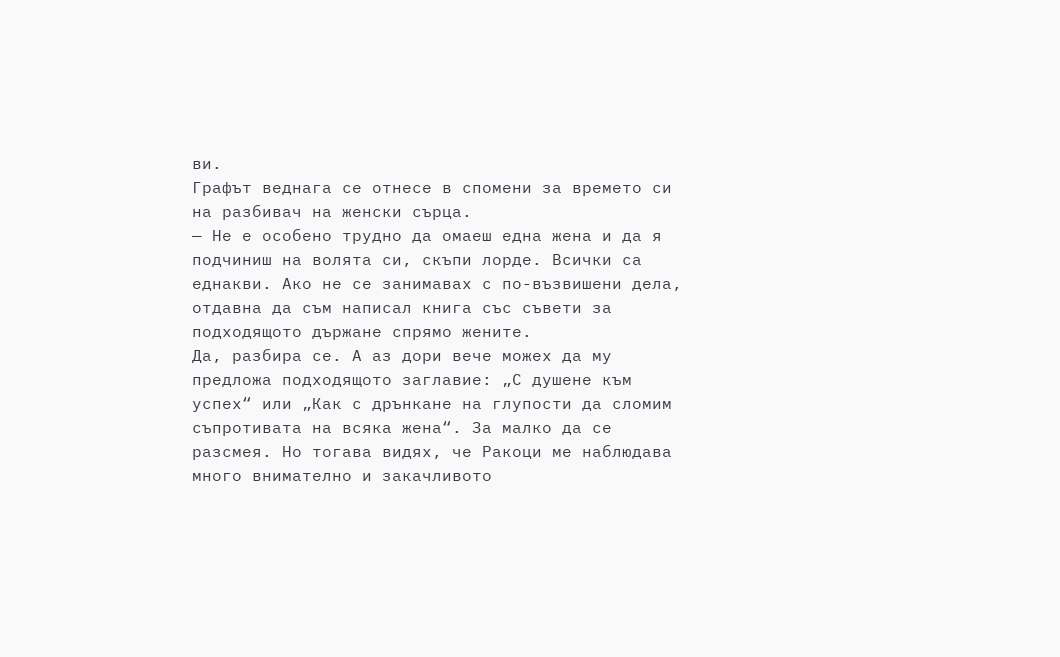ви.
Графът веднага се отнесе в спомени за времето си на разбивач на женски сърца.
— Не е особено трудно да омаеш една жена и да я подчиниш на волята си, скъпи лорде. Всички са еднакви. Ако не се занимавах с по-възвишени дела, отдавна да съм написал книга със съвети за подходящото държане спрямо жените.
Да, разбира се. А аз дори вече можех да му предложа подходящото заглавие: „С душене към успех“ или „Как с дрънкане на глупости да сломим съпротивата на всяка жена“. За малко да се разсмея. Но тогава видях, че Ракоци ме наблюдава много внимателно и закачливото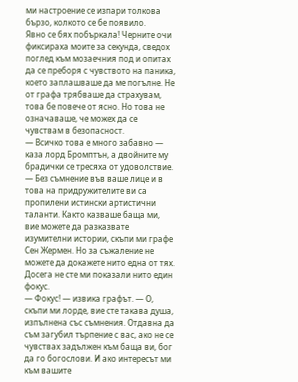ми настроение се изпари толкова бързо, колкото се бе появило.
Явно се бях побъркала! Черните очи фиксираха моите за секунда, сведох поглед към мозаечния под и опитах да се преборя с чувството на паника, което заплашваше да ме погълне. Не от графа трябваше да страхувам, това бе повече от ясно. Но това не означаваше, че можех да се чувствам в безопасност.
— Всичко това е много забавно — каза лорд Бромптън, а двойните му брадички се тресяха от удоволствие. — Без съмнение във ваше лице и в това на придружителите ви са пропилени истински артистични таланти. Както казваше баща ми, вие можете да разказвате изумителни истории, скъпи ми графе Сен Жермен. Но за съжаление не можете да докажете нито една от тях. Досега не сте ми показали нито един фокус.
— Фокус! — извика графът. — О, скъпи ми лорде, вие сте такава душа, изпълнена със съмнения. Отдавна да съм загубил търпение с вас, ако не се чувствах задължен към баща ви, бог да го богослови. И ако интересът ми към вашите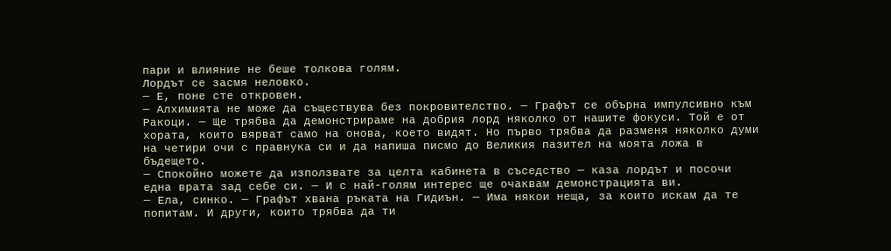пари и влияние не беше толкова голям.
Лордът се засмя неловко.
— Е, поне сте откровен.
— Алхимията не може да съществува без покровителство. — Графът се обърна импулсивно към Ракоци. — Ще трябва да демонстрираме на добрия лорд няколко от нашите фокуси. Той е от хората, които вярват само на онова, което видят. Но първо трябва да разменя няколко думи на четири очи с правнука си и да напиша писмо до Великия пазител на моята ложа в бъдещето.
— Спокойно можете да използвате за целта кабинета в съседство — каза лордът и посочи една врата зад себе си. — И с най-голям интерес ще очаквам демонстрацията ви.
— Ела, синко. — Графът хвана ръката на Гидиън. — Има някои неща, за които искам да те попитам. И други, които трябва да ти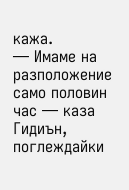кажа.
— Имаме на разположение само половин час — каза Гидиън, поглеждайки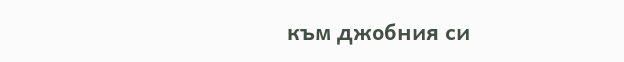към джобния си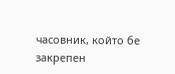часовник, който бе закрепен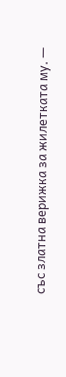със златна верижка за жилетката му. —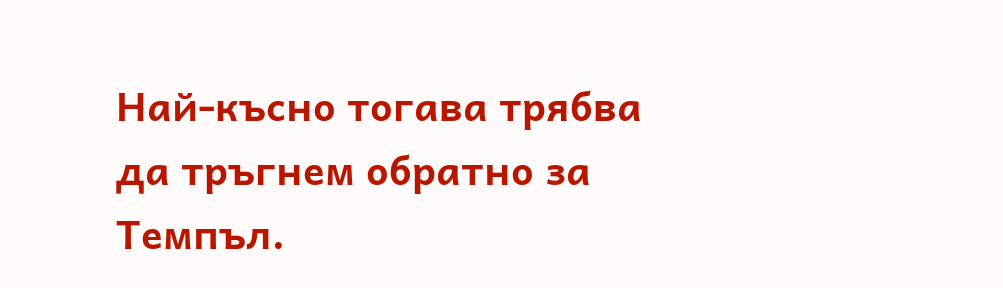Най-късно тогава трябва да тръгнем обратно за Темпъл.